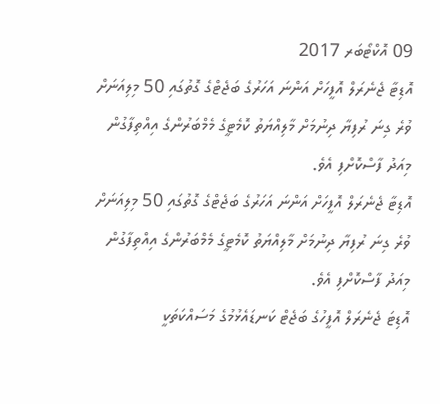09 އޮކްޓޯބަރ 2017
އޮޑިޓާ ޖެނެރަލް އޮފީހަށް އަންނަ އަހަރުގެ ބަޖެޓްގެ ގޮތުގައި 50 މިލިއަނަށް ވުރެ ގިނަ ރުފިޔާ ދިނުމަށް މާލިއްޔަތު ކޮމެޓީގެ މެމްބަރުންގެ އިއްތިފާގުން މިއަދު ފާސްކޮށްފި އެވެ.
އޮޑިޓާ ޖެނެރަލް އޮފީހަށް އަންނަ އަހަރުގެ ބަޖެޓްގެ ގޮތުގައި 50 މިލިއަނަށް ވުރެ ގިނަ ރުފިޔާ ދިނުމަށް މާލިއްޔަތު ކޮމެޓީގެ މެމްބަރުންގެ އިއްތިފާގުން މިއަދު ފާސްކޮށްފި އެވެ.
އޮޑިޓަ ޖެނެރަލް އޮފީހުގެ ބަޖެޓް ކަނޑައެޅުމުގެ މަސައްކަތަކީ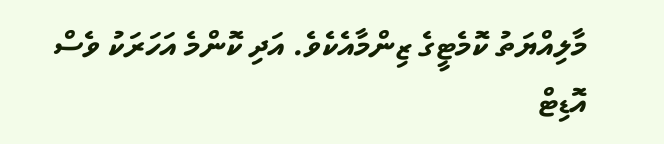މާލިއްޔަތު ކޮމެޓީގެ ޒިންމާއެކެވެ. އަދި ކޮންމެ އަހަރަކު ވެސް އޮޑިޓް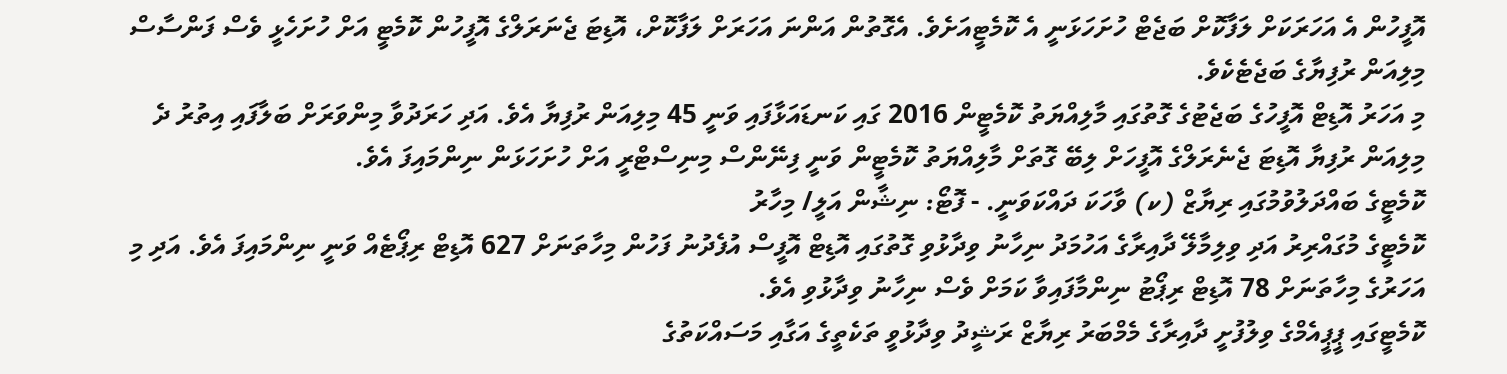އޮފީހުން އެ އަހަރަކަށް ލަފާކޮށް ބަޖެޓް ހުށަހަޅަނީ އެ ކޮމެޓީއަށެވެ. އެގޮތުން އަންނަ އަހަރަށް ލަފާކޮށް، އޮޑިޓަ ޖެނަރަލްގެ އޮފީހުން ކޮމެޓީ އަށް ހުށަހެޅީ ވެސް ފަންސާސް މިލިއަން ރުފިޔާގެ ބަޖެޓެކެވެ.
މި އަހަރު އޮޑިޓް އޮފީހުގެ ބަޖެޓުގެ ގޮތުގައި މާލިއްޔަތު ކޮމެޓީން 2016 ގައި ކަނޑައަޅާފައި ވަނީ 45 މިލިއަން ރުފިޔާ އެވެ. އަދި ހަރަދުވާ މިންވަރަށް ބަލާފައި އިތުރު ދެ މިލިއަން ރުފިޔާ އޮޑިޓަ ޖެނެރަލްގެ އޮފީހަށް ލިބޭ ގޮތަށް މާލިއްޔަތު ކޮމެޓީން ވަނީ ފިނޭންސް މިނިސްޓްރީ އަށް ހުށަހަޅަން ނިންމައިފަ އެވެ.
ކޮމެޓީގެ ބައްދަލުވުމުގައި ރިޔާޒް (ކ) ވާހަކަ ދައްކަވަނީ. - ފޮޓޯ: ނިޝާން އަލީ/ މިހާރު
ކޮމެޓީގެ މުގައްރިރު އަދި ވިލިމާލޭ ދާއިރާގެ އަހުމަދު ނިހާނު ވިދާޅުވި ގޮތުގައި އޮޑިޓް އޮފީސް އުފެދުނު ފަހުން މިހާތަނަށް 627 އޮޑިޓް ރިޕޯޓެއް ވަނީ ނިންމައިފަ އެވެ. އަދި މި އަހަރުގެ މިހާތަނަށް 78 އޮޑިޓް ރިޕޯޓު ނިންމާފައިވާ ކަމަށް ވެސް ނިހާނު ވިދާޅުވި އެވެ.
ކޮމެޓީގައި ޕީޕީއެމްގެ ވިލުފުށީ ދާއިރާގެ މެމްބަރު ރިޔާޒް ރަޝީދު ވިދާޅުވީ ތަކެތީގެ އަގާއި މަސައްކަތުގެ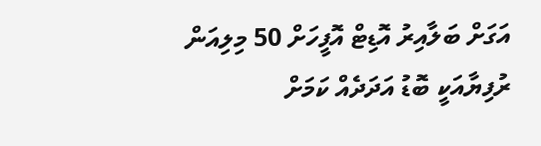އަގަށް ބަލާއިރު އޮޑިޓް އޮފީހަށް 50 މިލިއަން ރުފިޔާއަކީ ބޮޑު އަދަދެއް ކަމަށް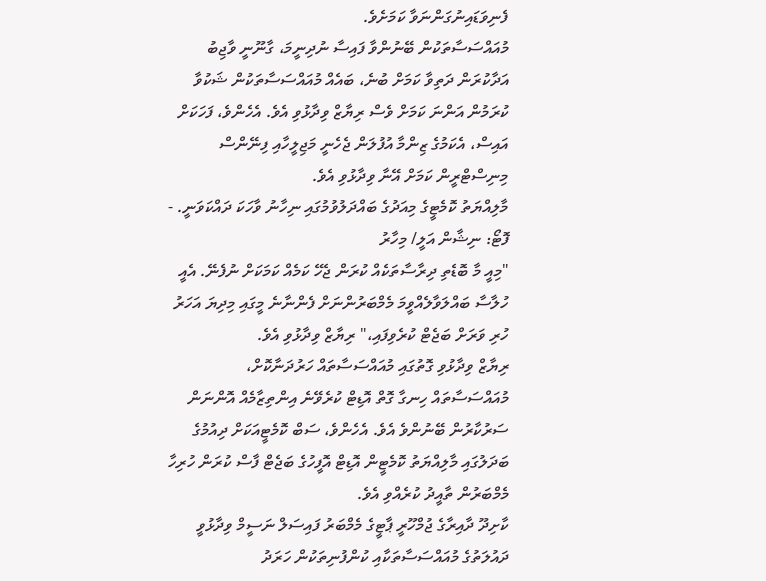ފެނިވަޑައިނުގަންނަވާ ކަމަށެވެ.
މުއައްސަސާތަކުން ބޭނުންވާ ފައިސާ ނުދިނީމަ، ގާނޫނީ ވާޖިބު އަދާކުރަން ދަތިވާ ކަމަށް ބުނެ، ބައެއް މުއައްސަސާތަކުން ޝަކުވާ ކުރަމުން އަންނަ ކަމަށް ވެސް ރިޔާޒް ވިދާޅުވި އެވެ. އެހެންވެ، ފަހަކަށް އައިސް، އެކަމުގެ ޒިންމާ އުފުލަން ޖެހެނީ މަޖިލީހާއި ފިނޭންސް މިނިސްޓްރީން ކަމަށް އޭނާ ވިދާޅުވި އެވެ.
މާލިއްޔަތު ކޮމެޓީގެ މިއަދުގެ ބައްދަލުވުމުގައި ނިހާނު ވާހަކަ ދައްކަވަނީ. - ފޮޓޯ: ނިޝާން އަލީ/ މިހާރު
"މިއީ މާ ބޮޑެތި ދިރާސާތަކެއް ކުރަން ޖެހޭ ކަމެއް ކަމަކަށް ނުފެނޭ. އެއީ ހުލާސާ ބައްލަވާލެއްވީމަ މެމްބަރުންނަށް ފެންނާނެ މީގައި މިދިޔަ އަހަރު ހުރި ވަރަށް ބަޖެޓް ކުރެވިފައި،" ރިޔާޒް ވިދާޅުވި އެވެ.
ރިޔާޒް ވިދާޅުވި ގޮތުގައި މުއައްސަސާތައް ހަރުދަނާކޮށް، މުއައްސަސާތައް ހިނގާ ގޮތް އޮޑިޓް ކުރެވޭނެ އިންތިޒާމެއް އޮންނަން ސަރުކާރުން ބޭނުންވެ އެވެ. އެހެންވެ، ސަބް ކޮމެޓީއަކަށް ދިއުމުގެ ބަދަލުގައި މާލިއްޔަތު ކޮމެޓީން އޮޑިޓް އޮފީހުގެ ބަޖެޓް ފާސް ކުރަން ހުރިހާ މެމްބަރުން ތާއީދު ކުރެއްވި އެވެ.
ކާށިދޫ ދާއިރާގެ ޖުމްހޫރީ ޕާޓީގެ މެމްބަރު ފައިސަލް ނަސީމް ވިދާޅުވީ ދައުލަތުގެ މުއައްސަސާތަކާއި ކުންފުނިތަކުން ހަރަދު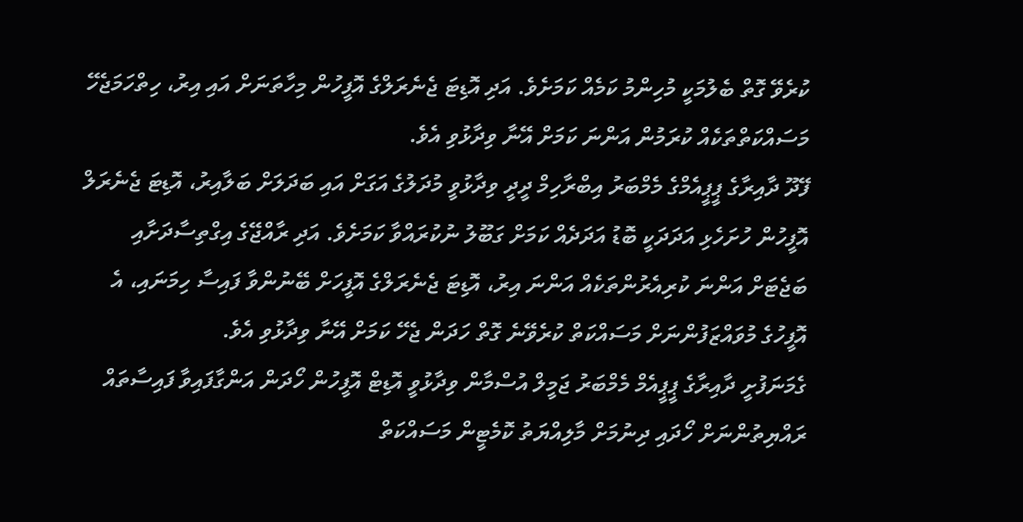ކުރެވޭ ގޮތް ބެލުމަކީ މުހިންމު ކަމެއް ކަމަށެވެ. އަދި އޮޑިޓަ ޖެނެރަލްގެ އޮފީހުން މިހާތަނަށް އައި އިރު، ހިތްހަމަޖެހޭ މަސައްކަތްތަކެއް ކުރަމުން އަންނަ ކަމަށް އޭނާ ވިދާޅުވި އެވެ.
ފޭދޫ ދާއިރާގެ ޕީޕީއެމްގެ މެމްބަރު އިބްރާހިމް ދީދީ ވިދާޅުވީ މުދަލުގެ އަގަށް އައި ބަދަލަށް ބަލާއިރު، އޮޑިޓަ ޖެނެރަލް އޮފީހުން ހުށަހެޅި އަދަދަކީ ބޮޑު އަދަދެއް ކަމަށް ގަބޫލު ނުކުރައްވާ ކަމަށެވެ. އަދި ރާއްޖޭގެ އިގްތިސާދަށާއި ބަޖެޓަށް އަންނަ ކުރިއެރުންތަކެއް އަންނަ އިރު، އޮޑިޓަ ޖެނެރަލްގެ އޮފީހަށް ބޭނުންވާ ފައިސާ ހިމަނައި، އެ އޮފީހުގެ މުވައްޒަފުންނަށް މަސައްކަތް ކުރެވޭނެ ގޮތް ހަދަން ޖެހޭ ކަމަށް އޭނާ ވިދާޅުވި އެވެ.
ގެމަނަފުށީ ދާއިރާގެ ޕީޕީއެމް މެމްބަރު ޖަމީލް އުސްމާން ވިދާޅުވީ އޮޑިޓް އޮފީހުން ހޯދަން އަންގާފައިވާ ފައިސާތައް ރައްޔިތުންނަށް ހޯދައި ދިނުމަށް މާލިއްޔަތު ކޮމެޓީން މަސައްކަތް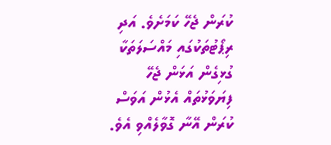ކުރަން ޖެހޭ ކަމަށެވެ. އަދި ރިޕޯޓުތަކުގައި މައްސަލަތަކާ ގުޅިގެން އަޅަން ޖެހޭ ފިޔަވަޅުތައް އެޅުން އަވަސް ކުރަން އޭނާ ގޮވާލެއްވި އެވެ.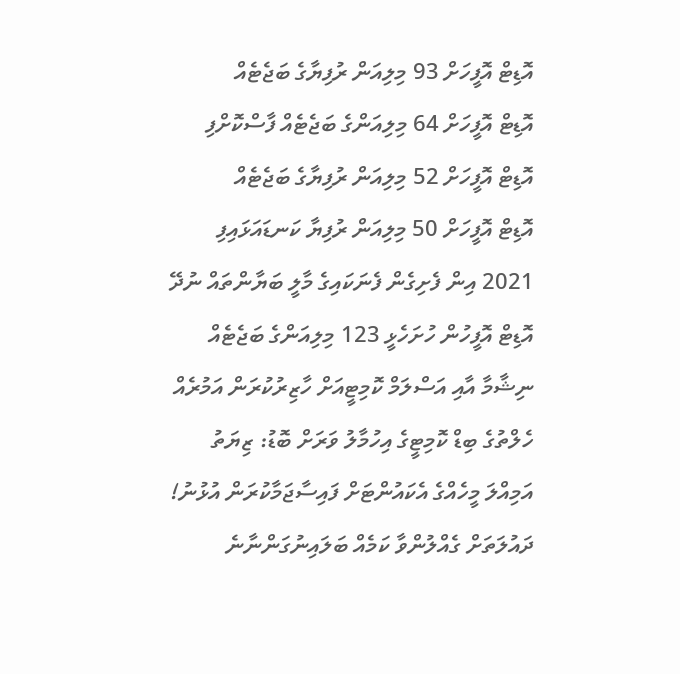އޮޑިޓް އޮފީހަށް 93 މިލިއަން ރުފިޔާގެ ބަޖެޓެއް
އޮޑިޓް އޮފީހަށް 64 މިލިއަންގެ ބަޖެޓެއް ފާސްކޮށްފި
އޮޑިޓް އޮފީހަށް 52 މިލިއަން ރުފިޔާގެ ބަޖެޓެއް
އޮޑިޓް އޮފީހަށް 50 މިލިއަން ރުފިޔާ ކަނޑައަޅައިފި
2021 އިން ފެށިގެން ފެނަކައިގެ މާލީ ބަޔާންތައް ނުދޭ
އޮޑިޓް އޮފީހުން ހުށަހެޅީ 123 މިލިއަންގެ ބަޖެޓެއް
ނިޝާމާ އާއި އަސްލަމް ކޮމިޓީއަށް ހާޒިރުކުރަން އަމުރެއް
ހެލްތުގެ ބިޑް ކޮމިޓީގެ އިހުމާލު ވަރަށް ބޮޑު: ޒިޔަތު
އަމިއްލަ މީހެއްގެ އެކައުންޓަށް ފައިސާޖަމާކުރަން އުޅުނު!
ދައުލަތަށް ގެއްލުންވާ ކަމެއް ބަލައިނުގަންނާނެ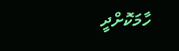ހާމަކޮށްދީ